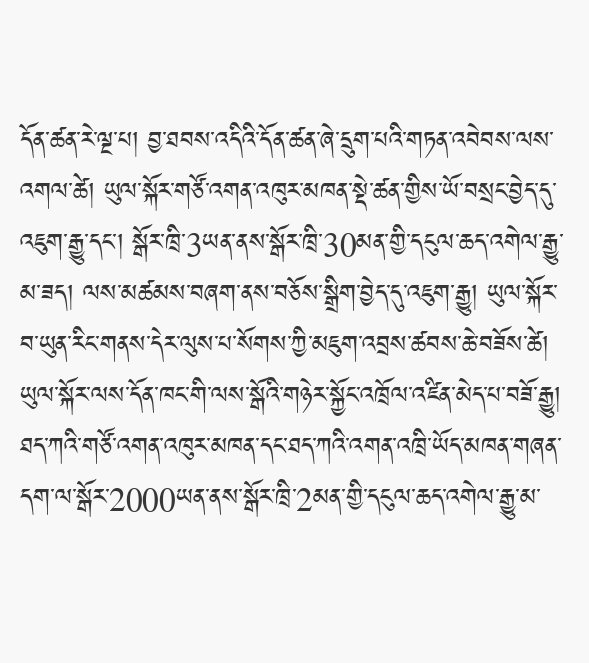དོན་ཚན་རེ་ལྔ་པ། བྱ་ཐབས་འདིའི་དོན་ཚན་ཞེ་དྲུག་པའི་གཏན་འབེབས་ལས་འགལ་ཚེ། ཡུལ་སྐོར་གཙོ་འགན་འཁུར་མཁན་སྡེ་ཚན་གྱིས་ཡོ་བསྲང་བྱེད་དུ་འཇུག་རྒྱུ་དང་། སྒོར་ཁྲི་3ཡན་ནས་སྒོར་ཁྲི་30མན་གྱི་དངུལ་ཆད་འགེལ་རྒྱུ་མ་ཟད། ལས་མཚམས་བཞག་ནས་བཅོས་སྒྲིག་བྱེད་དུ་འཇུག་རྒྱུ། ཡུལ་སྐོར་བ་ཡུན་རིང་གནས་དེར་ལུས་པ་སོགས་ཀྱི་མཇུག་འབྲས་ཚབས་ཆེ་བཟོས་ཚེ། ཡུལ་སྐོར་ལས་དོན་ཁང་གི་ལས་སྒོའི་གཉེར་སྐྱོང་འཁྲོལ་འཛིན་མེད་པ་བཟོ་རྒྱུ། ཐད་ཀའི་གཙོ་འགན་འཁུར་མཁན་དང་ཐད་ཀའི་འགན་འཁྲི་ཡོད་མཁན་གཞན་དག་ལ་སྒོར་2000ཡན་ནས་སྒོར་ཁྲི་2མན་གྱི་དངུལ་ཆད་འགེལ་རྒྱུ་མ་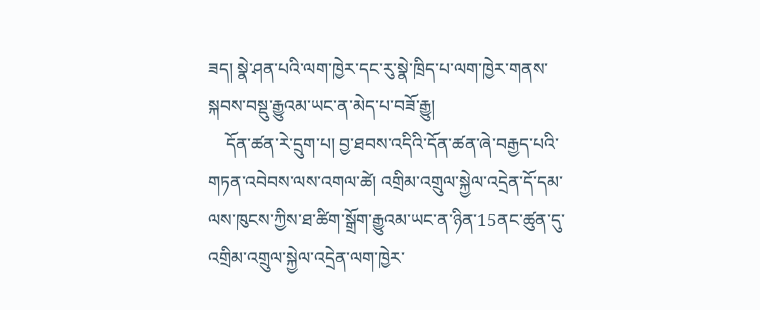ཟད། སྣེ་ཤན་པའི་ལག་ཁྱེར་དང་རུ་སྣེ་ཁྲིད་པ་ལག་ཁྱེར་གནས་སྐབས་བསྡུ་རྒྱུའམ་ཡང་ན་མེད་པ་བཟོ་རྒྱུ།
    དོན་ཚན་རེ་དྲུག་པ། བྱ་ཐབས་འདིའི་དོན་ཚན་ཞེ་བརྒྱད་པའི་གཏན་འབེབས་ལས་འགལ་ཚེ། འགྲིམ་འགྲུལ་སྐྱེལ་འདྲེན་དོ་དམ་ལས་ཁུངས་ཀྱིས་ཐ་ཚིག་སྒྲོག་རྒྱུའམ་ཡང་ན་ཉིན་15ནང་ཚུན་དུ་འགྲིམ་འགྲུལ་སྐྱེལ་འདྲེན་ལག་ཁྱེར་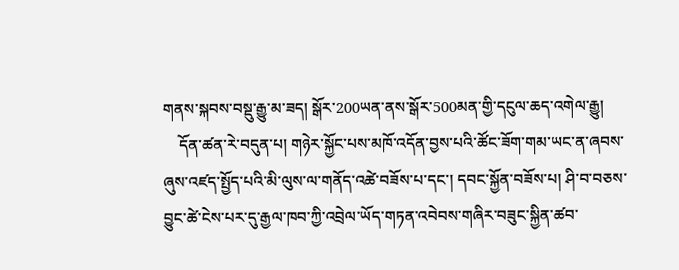གནས་སྐབས་བསྡུ་རྒྱུ་མ་ཟད། སྒོར་200ཡན་ནས་སྒོར་500མན་གྱི་དངུལ་ཆད་འགེལ་རྒྱུ།
    དོན་ཚན་རེ་བདུན་པ། གཉེར་སྐྱོང་པས་མཁོ་འདོན་བྱས་པའི་ཚོང་ཟོག་གམ་ཡང་ན་ཞབས་ཞུས་འཛད་སྤྱོད་པའི་མི་ལུས་ལ་གནོད་འཚེ་བཟོས་པ་དང་། དབང་སྐྱོན་བཟོས་པ། ཤི་བ་བཅས་བྱུང་ཚེ་ངེས་པར་དུ་རྒྱལ་ཁབ་ཀྱི་འབྲེལ་ཡོད་གཏན་འབེབས་གཞིར་བཟུང་སྐྱིན་ཚབ་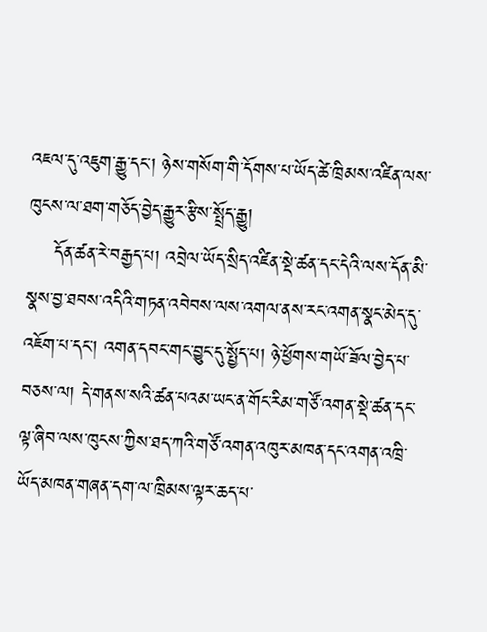འཇལ་དུ་འཇུག་རྒྱུ་དང་། ཉེས་གསོག་གི་དོགས་པ་ཡོད་ཚེ་ཁྲིམས་འཛིན་ལས་ཁུངས་ལ་ཐག་གཅོད་བྱེད་རྒྱུར་རྩིས་སྤྲོད་རྒྱུ།
    དོན་ཚན་རེ་བརྒྱད་པ། འབྲེལ་ཡོད་སྲིད་འཛིན་སྡེ་ཚན་དང་དེའི་ལས་དོན་མི་སྣས་བྱ་ཐབས་འདིའི་གཏན་འབེབས་ལས་འགལ་ནས་རང་འགན་སྣང་མེད་དུ་འཇོག་པ་དང་། འགན་དབང་གང་བྱུང་དུ་སྤྱོད་པ། ཉེ་ཕྱོགས་གཡོ་ཟོལ་བྱེད་པ་བཅས་ལ། དེ་གནས་སའི་ཚན་པའམ་ཡང་ན་གོང་རིམ་གཙོ་འགན་སྡེ་ཚན་དང་ལྟ་ཞིབ་ལས་ཁུངས་ཀྱིས་ཐད་ཀའི་གཙོ་འགན་འཁུར་མཁན་དང་འགན་འཁྲི་ཡོད་མཁན་གཞན་དག་ལ་ཁྲིམས་ལྟར་ཆད་པ་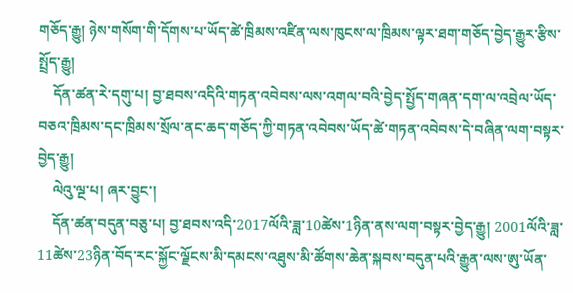གཅོད་རྒྱུ། ཉེས་གསོག་གི་དོགས་པ་ཡོད་ཚེ་ཁྲིམས་འཛིན་ལས་ཁུངས་ལ་ཁྲིམས་ལྟར་ཐག་གཅོད་བྱེད་རྒྱུར་རྩིས་སྤྲོད་རྒྱུ།
    དོན་ཚན་རེ་དགུ་པ། བྱ་ཐབས་འདིའི་གཏན་འབེབས་ལས་འགལ་བའི་བྱེད་སྤྱོད་གཞན་དག་ལ་འབྲེལ་ཡོད་བཅའ་ཁྲིམས་དང་ཁྲིམས་སྲོལ་ནང་ཆད་གཅོད་ཀྱི་གཏན་འབེབས་ཡོད་ཚེ་གཏན་འབེབས་དེ་བཞིན་ལག་བསྟར་བྱེད་རྒྱུ།
    ལེའུ་ལྔ་པ། ཞར་བྱུང་།
    དོན་ཚན་བདུན་བཅུ་པ། བྱ་ཐབས་འདི་2017ལོའི་ཟླ་10ཚེས་1ཉིན་ནས་ལག་བསྟར་བྱེད་རྒྱུ། 2001ལོའི་ཟླ་11ཚེས་23ཉིན་བོད་རང་སྐྱོང་ལྗོངས་མི་དམངས་འཐུས་མི་ཚོགས་ཆེན་སྐབས་བདུན་པའི་རྒྱུན་ལས་ཨུ་ཡོན་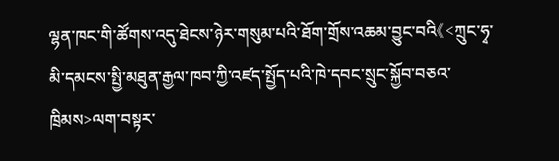ལྷན་ཁང་གི་ཚོགས་འདུ་ཐེངས་ཉེར་གསུམ་པའི་ཐོག་གྲོས་འཆམ་བྱུང་བའི《<ཀྲུང་ཧྭ་མི་དམངས་སྤྱི་མཐུན་རྒྱལ་ཁབ་ཀྱི་འཛད་སྤྱོད་པའི་ཁེ་དབང་སྲུང་སྐྱོབ་བཅའ་ཁྲིམས>ལག་བསྟར་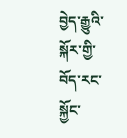བྱེད་རྒྱུའི་སྐོར་གྱི་བོད་རང་སྐྱོང་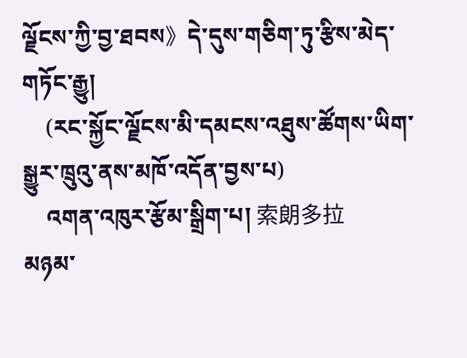ལྗོངས་ཀྱི་བྱ་ཐབས》དེ་དུས་གཅིག་ཏུ་རྩིས་མེད་གཏོང་རྒྱུ།
    (རང་སྐྱོང་ལྗོངས་མི་དམངས་འཐུས་ཚོགས་ཡིག་སྒྱུར་ཁྲུའུ་ནས་མཁོ་འདོན་བྱས་པ)
    འགན་འཁུར་རྩོམ་སྒྲིག་པ། 索朗多拉
མཉམ་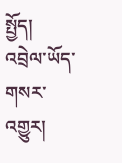སྤྱོད།
འབྲེལ་ཡོད་གསར་འགྱུར།